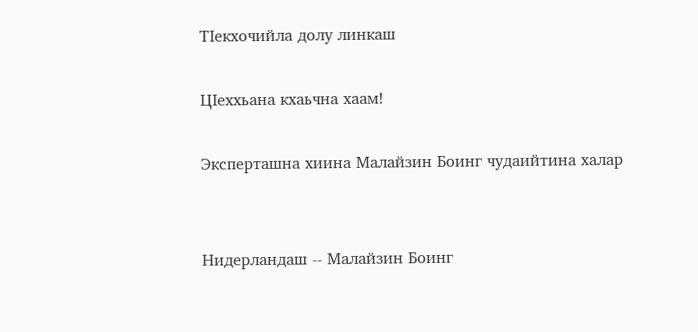ТIекхочийла долу линкаш

ЦIеххьана кхаьчна хаам!

Эксперташна хиина Малайзин Боинг чудаийтина халар


Нидерландаш -- Малайзин Боинг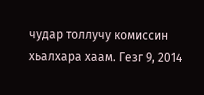чудар толлучу комиссин хьалхара хаам. Гезг 9, 2014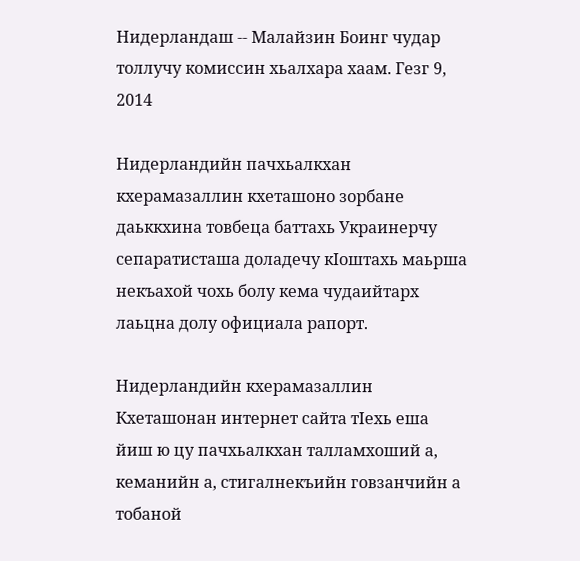Нидерландаш -- Малайзин Боинг чудар толлучу комиссин хьалхара хаам. Гезг 9, 2014

Нидерландийн пачхьалкхан кхерамазаллин кхеташоно зорбане даьккхина товбеца баттахь Украинерчу сепаратисташа доладечу кIоштахь маьрша некъахой чохь болу кема чудаийтарх лаьцна долу официала рапорт.

Нидерландийн кхерамазаллин Кхеташонан интернет сайта тIехь еша йиш ю цу пачхьалкхан талламхоший а, кеманийн а, стигалнекъийн говзанчийн а тобаной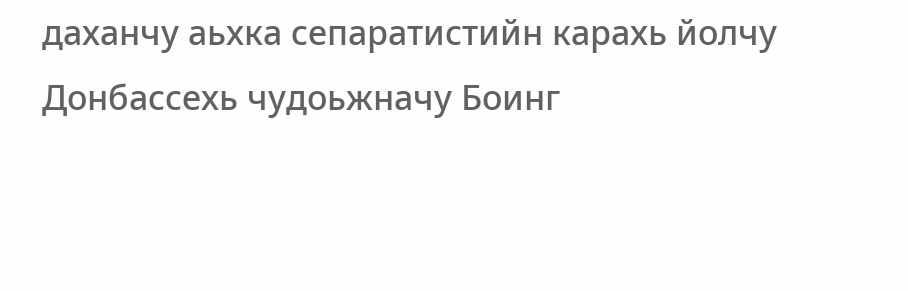даханчу аьхка сепаратистийн карахь йолчу Донбассехь чудоьжначу Боинг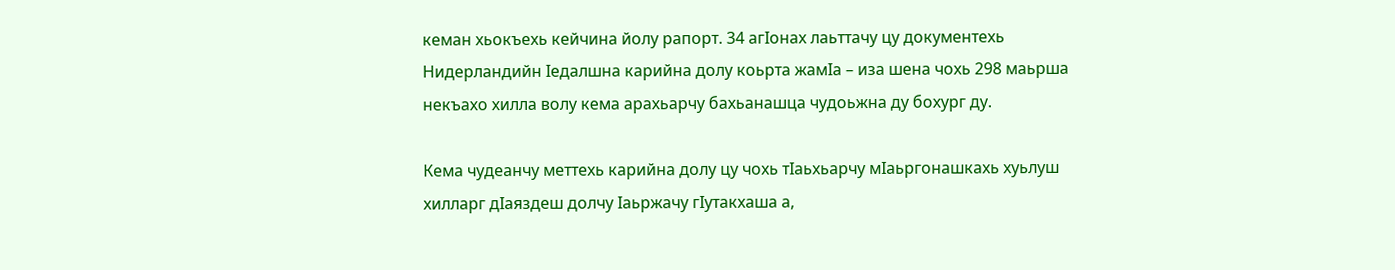кеман хьокъехь кейчина йолу рапорт. 34 агIонах лаьттачу цу документехь Нидерландийн Iедалшна карийна долу коьрта жамIа – иза шена чохь 298 маьрша некъахо хилла волу кема арахьарчу бахьанашца чудоьжна ду бохург ду.

Кема чудеанчу меттехь карийна долу цу чохь тIаьхьарчу мIаьргонашкахь хуьлуш хилларг дIаяздеш долчу Iаьржачу гIутакхаша а,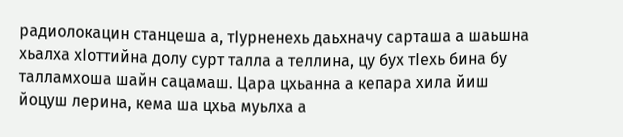радиолокацин станцеша а, тIурненехь даьхначу сарташа а шаьшна хьалха хIоттийна долу сурт талла а теллина, цу бух тIехь бина бу талламхоша шайн сацамаш. Цара цхьанна а кепара хила йиш йоцуш лерина, кема ша цхьа муьлха а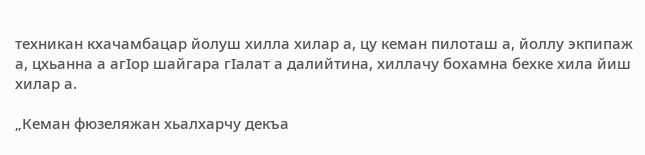техникан кхачамбацар йолуш хилла хилар а, цу кеман пилоташ а, йоллу экпипаж а, цхьанна а агIор шайгара гIалат а далийтина, хиллачу бохамна бехке хила йиш хилар а.

„Кеман фюзеляжан хьалхарчу декъа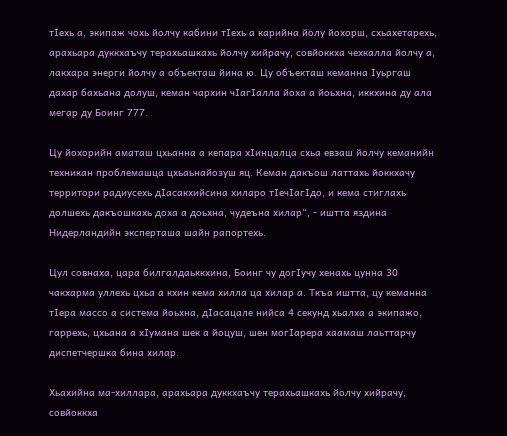тIехь а, экипаж чохь йолчу кабини тIехь а карийна йолу йохорш, схьахетарехь, арахьара дуккхаъчу терахьашкахь йолчу хийрачу, совйоккха чехкалла йолчу а, лакхара энерги йолчу а объекташ йина ю. Цу объекташ кеманна Iуьргаш дахар бахьана долуш, кеман чархин чIагIалла йоха а йоьхна, иккхина ду ала мегар ду Боинг 777.

Цу йохорийн аматаш цхьанна а кепара хIинцалца схьа евзаш йолчу кеманийн техникан проблемашца цхьаьнайозуш яц. Кеман дакъош латтахь йоккхачу территори радиусехь дIасакхийсина хиларо тIечIагIдо, и кема стиглахь долшехь дакъошкахь доха а доьхна, чудеъна хилар“, - иштта яздина Нидерландийн эксперташа шайн рапортехь.

Цул совнаха, цара билгалдаьккхина, Боинг чу догIучу хенахь цунна 30 чакхарма уллехь цхьа а кхин кема хилла ца хилар а. Ткъа иштта, цу кеманна тIера массо а система йоьхна, дIасацале нийса 4 секунд хьалха а экипажо, гаррехь, цхьана а хIумана шек а йоцуш, шен могIарера хаамаш лаьттарчу диспетчершка бина хилар.

Хьахийна ма-хиллара, арахьара дуккхаъчу терахьашкахь йолчу хийрачу, совйоккха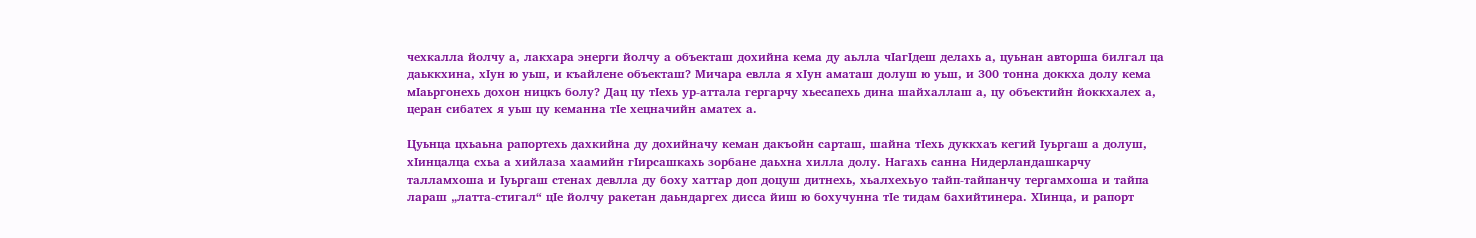чехкалла йолчу а, лакхара энерги йолчу а объекташ дохийна кема ду аьлла чIагIдеш делахь а, цуьнан авторша билгал ца даьккхина, хIун ю уьш, и къайлене объекташ? Мичара евлла я хIун аматаш долуш ю уьш, и 300 тонна доккха долу кема мIаьргонехь дохон ницкъ болу? Дац цу тIехь ур-аттала гергарчу хьесапехь дина шайхаллаш а, цу объектийн йоккхалех а, церан сибатех я уьш цу кеманна тIе хецначийн аматех а.

Цуьнца цхьаьна рапортехь дахкийна ду дохийначу кеман дакъойн сарташ, шайна тIехь дуккхаъ кегий Iуьргаш а долуш, хIинцалца схьа а хийлаза хаамийн гIирсашкахь зорбане даьхна хилла долу. Нагахь санна Нидерландашкарчу талламхоша и Iуьргаш стенах девлла ду боху хаттар доп доцуш дитнехь, хьалхехьуо тайп-тайпанчу тергамхоша и тайпа лараш „латта-стигал“ цIе йолчу ракетан даьндаргех дисса йиш ю бохучунна тIе тидам бахийтинера. ХIинца, и рапорт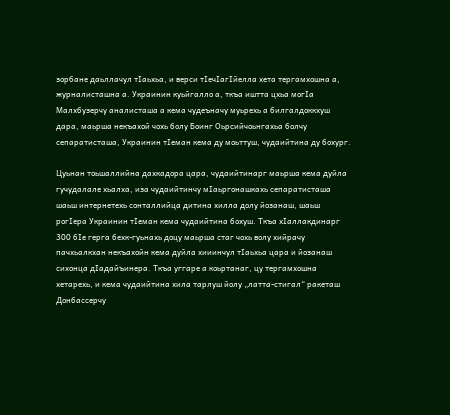зорбане даьллачул тIаьхьа, и верси тIечIагIйелла хета тергамхошна а, журналисташна а. Украинин куьйгалло а, ткъа иштта цхьа могIа Малхбузерчу аналисташа а кема чудеъначу муьрехь а билгалдоккхуш дара, маьрша некъахой чохь болу Боинг Оьрсийчоьнгахьа болчу сепаратисташа, Украинин тIеман кема ду моьттуш, чудаийтина ду бохург.

Цуьнан тоьшаллийна дахкадора цара, чудаийтинарг маьрша кема дуйла гучудалале хьалха, иза чудаийтинчу мIаьргонашкахь сепаратисташа шаьш интернетехь сонталлийца дитина хилла долу йозанаш, шаьш рогIера Украинин тIеман кема чудаийтина бохуш. Ткъа хIаллакдинарг 300 бIе герга бехк-гуьнахь доцу маьрша стаг чохь волу хийрачу пачхьалкхан некъахойн кема дуйла хииинчул тIаьхьа цара и йозанаш сихонца дIадайъинера. Ткъа уггаре а коьртанаг, цу тергамхошна хетарехь, и кема чудаийтина хила тарлуш йолу „латта-стигал“ ракеташ Донбассерчу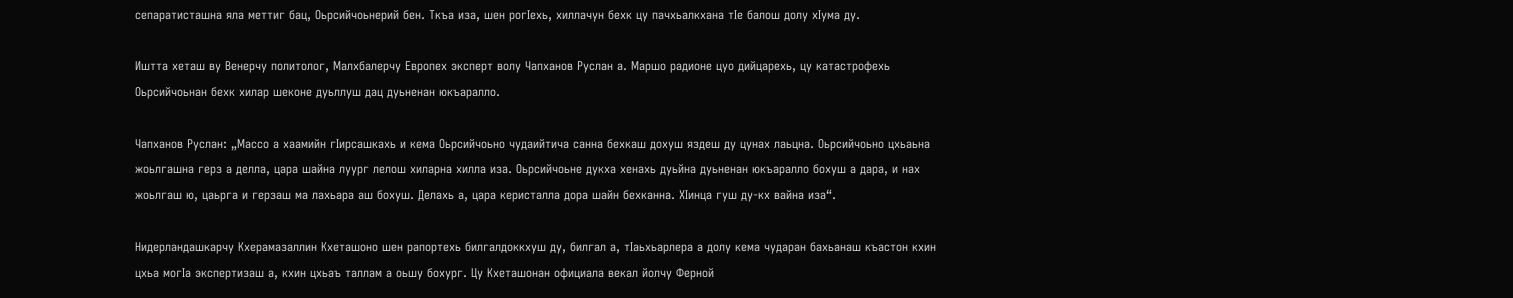сепаратисташна яла меттиг бац, Оьрсийчоьнерий бен. Ткъа иза, шен рогIехь, хиллачун бехк цу пачхьалкхана тIе балош долу хIума ду.

Иштта хеташ ву Венерчу политолог, Малхбалерчу Европех эксперт волу Чапханов Руслан а. Маршо радионе цуо дийцарехь, цу катастрофехь Оьрсийчоьнан бехк хилар шеконе дуьллуш дац дуьненан юкъаралло.

Чапханов Руслан: „Массо а хаамийн гIирсашкахь и кема Оьрсийчоьно чудаийтича санна бехкаш дохуш яздеш ду цунах лаьцна. Оьрсийчоьно цхьаьна жоьлгашна герз а делла, цара шайна луург лелош хиларна хилла иза. Оьрсийчоьне дукха хенахь дуьйна дуьненан юкъаралло бохуш а дара, и нах жоьлгаш ю, цаьрга и герзаш ма лахьара аш бохуш. Делахь а, цара керисталла дора шайн бехканна. ХIинца гуш ду-кх вайна иза“.

Нидерландашкарчу Кхерамазаллин Кхеташоно шен рапортехь билгалдоккхуш ду, билгал а, тIаьхьарлера а долу кема чударан бахьанаш къастон кхин цхьа могIа экспертизаш а, кхин цхьаъ таллам а оьшу бохург. Цу Кхеташонан официала векал йолчу Ферной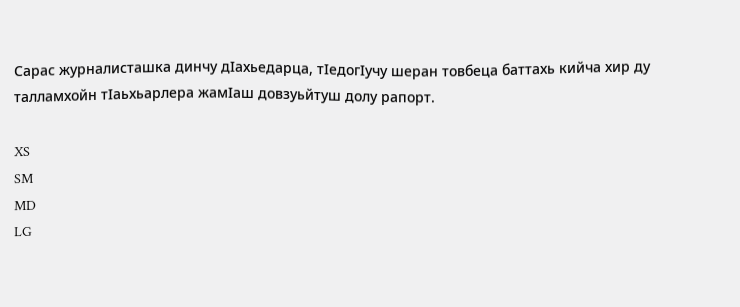Сарас журналисташка динчу дIахьедарца, тIедогIучу шеран товбеца баттахь кийча хир ду талламхойн тIаьхьарлера жамIаш довзуьйтуш долу рапорт.

XS
SM
MD
LG